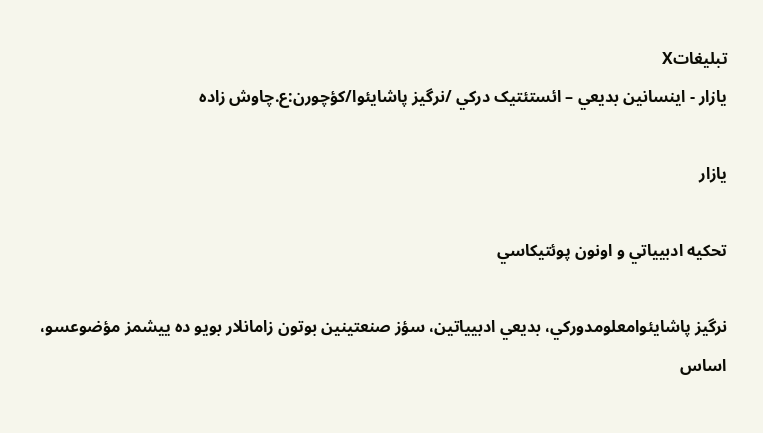تبليغاتX
يازار - اينسانين بديعي – ائستئتيک درکي /نرگيز پاشايئوا/کؤچورن:ع.چاوش زاده

يازار

تحكيه ادبيياتي و اونون پوئتيكاسي

نرگیز پاشایئوامعلومدورکي، بديعي ادبيياتين، سؤز صنعتينين بوتون زامانلار بويو ده ييشمز مؤضوعسو، اساس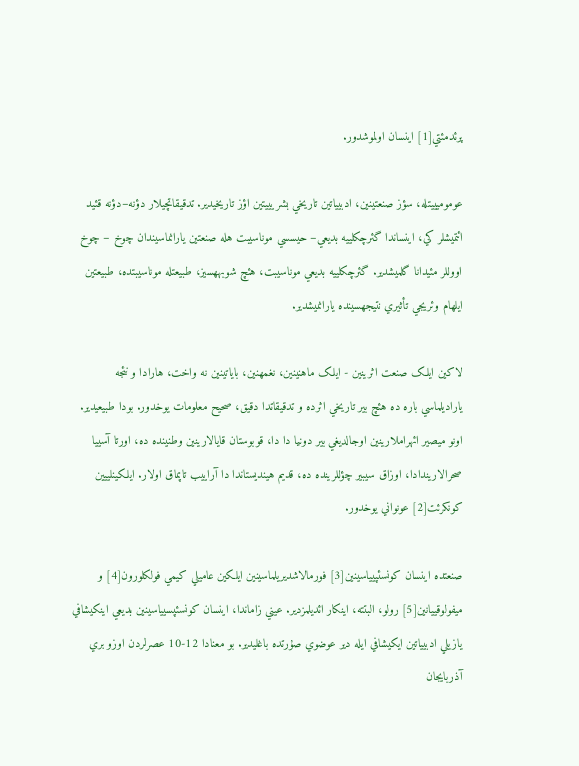پرئدمئتي[1] اينسان اولموشدور.

عوموميييتله، سؤز صنعتينين، ادبيياتين تاريخي بشريييتين اؤز تاريخيدير. تدقيقاتچيلار دؤنه–دؤنه قئيد ائتميشلر کي، اينساندا گئرچکلييه بديعي– حيسسي موناسيبت هله صنعتين يارانماسيندان چوخ – چوخ اووللر مئيدانا گلميشدير. گئرچکلييه بديعي موناسيبت، هئچ شوبههسيز، طبيعتله موناسيبتده، طبيعتين ايلهام وئريجي تأثيري نتيجهسينده يارانميشدير.

لاکين ايلک صنعت اثرينين - ايلک ماهنينين، نغمهنين، باياتينين نه واخت، هارادا و نئجه ياراديلماسي باره ده هئچ بير تاريخي اثرده و تدقيقاتدا دقيق، صحيح معلومات يوخدور. بودا طبيعيدير. اونو ميصير ائهراملارينين اوجالديغي بير دونيا دا دا، قوبوستان قايالارينين وطنينده ده، اورتا آسييا صحرالاريندادا، اوزاق سيبير چؤللرينده ده، قديم هينديستاندا دا آراييب تاپماق اولار. ايلکينلييين کونکرئت[2] عونواني يوخدور.

صنعتده اينسان کونسئپيياسينين[3] فورمالاشديريلماسينين ايلکين عاميلي کيمي فولکلورون[4] و ميفولوقييانين[5] رولو، البتته، اينکار ائديلمزدير. عيني زاماندا، اينسان کونسئپسيياسينين بديعي اينکيشافي يازيلي ادبيياتين ايکيشافي ايله دير عوضوي صۇرتده باغليدير. بو معنادا 12-10 عصرلردن اوزو بري آذربايجان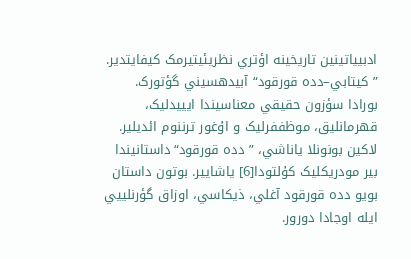ادبيياتينين تاريخينه اؤتري نظريئيتيرمک کيفايتدير. ”کيتابي–دده قورقود“ آبيدهسيني گؤتورک. بورادا سؤزون حقيقي معناسيندا ايييدليک، قهرمانليق، موظففرليک و اۇغور ترننوم ائديلير. لاکين بونونلا ياناشي، ” دده قورقود“داستانيندا بير مودريکليک کۇلتودا[6] ياشايير. بوتون داستان بويو دده قورقود آغلي، ذيکاسي، اوزاق گؤرنلييي ايله اوجادا دورور.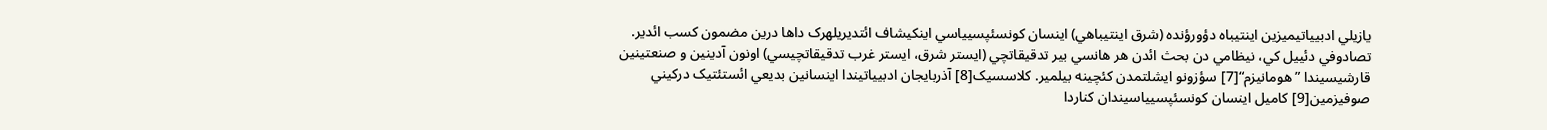يازيلي ادبيياتيميزين اينتيباه دؤورؤنده (شرق اينتيباهي) اينسان کونسئپسيياسي اينکيشاف ائتديريلهرک داها درين مضمون کسب ائدير. تصادوفي دئييل کي، نيظامي دن بحث ائدن هر هانسي بير تدقيقاتچي (ايستر شرق، ايستر غرب تدقيقاتچيسي) اونون آدينين و صنعتينين قارشيسيندا ”هومانيزم“[7] سؤزونو ايشلتمدن کئچينه بيلمير. کلاسسيک[8] آذربايجان ادبيياتيندا اينسانين بديعي ائستئتيک درکيني صوفيزمين[9] کاميل اينسان کونسئپسيياسيندان کناردا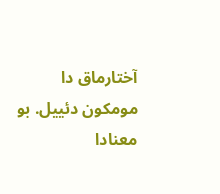آختارماق دا مومکون دئييل. بو معنادا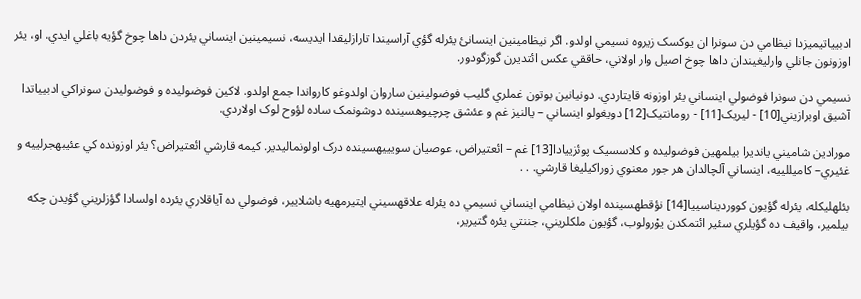ادبيياتيميزدا نيظامي دن سونرا ان يوکسک زيروه نسيمي اولدو. اگر نيظامينين اينسانئ يئرله گؤي آراسيندا تارازليقدا ايديسه، نسيمينين اينساني يئردن داها چوخ گؤيه باغلي ايدي. او، يئر اوزونون جانلي وارليغيندان داها چوخ اصيل وار اولاني، حاققي عکس ائتديرن گوزگودور.

نسيمي دن سونرا فوضولي اينساني يئر اوزونه قايتاردي. دونيانين بوتون غملري گليب فوضولينين ساروان اولدوغو کارواندا جمع اولدو. لاکين فوضوليده و فوضوليدن سونراکي ادبيياتدا آشيق اوبرازيني[10] - ليريک[11] - رومانتيک[12] دويغولو اينساني – يالنيز غم و عئشق چرچيوهسينده دوشونمک ساده لؤوح لوک اولاردي.

مورادين شاميني يانديرا بيلمهين فوضوليده و کلاسسيک پوئزييادا[13] غم – ائعتيراض، عوصيان سويييهسينده درک اولونماليدير. کيمه قارشي ائعتيراض؟ يئر اوزونده کي عئيبهجرلييه و غئيري– کاميللييه، اينساني آلچالدان هر جور معنوي زوراکيليغا قارشي. . .

بئلهليکله، يئرله گؤيون کوورديناسييا[14] نؤقطهسينده اولان نيظامي اينساني نسيمي ده يئرله علاقهسيني ايتيرمهيه باشلايير، فوضولي ده آياقلاري يئرده اولسادا گؤزلريني گؤيدن چکه بيلمير، واقيف ده گؤيلري سئير ائتمکدن يوْرولوب، گؤيون ملکلريني، جننتي يئره گتيرير،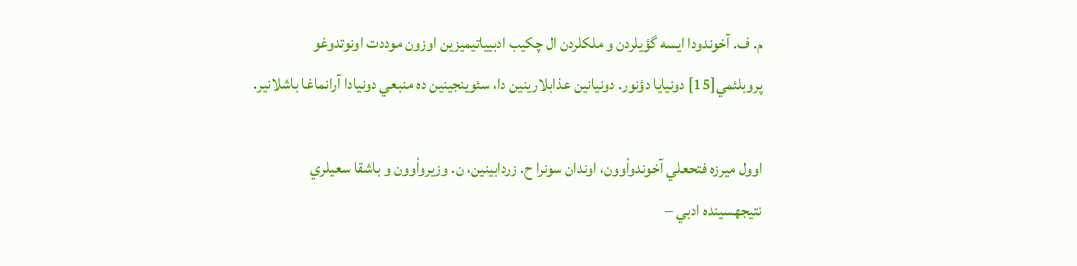م. ف. آخوندودا ايسه گؤيلردن و ملکلردن ال چکيب ادبيياتيميزين اوزون موددت اونوتدوغو پروبلئمي[15] دونيايا دؤنور. دونيانين عذابلارينين دا، سئوينجينين ده منبعي دونيادا آرانماغا باشلانير.

اوول ميرزه فتحعلي آخوندواْوون، اوندان سونرا ح. زردابينين، ن. وزيرواْوون و باشقا سعيلري نتيجهسينده ادبي –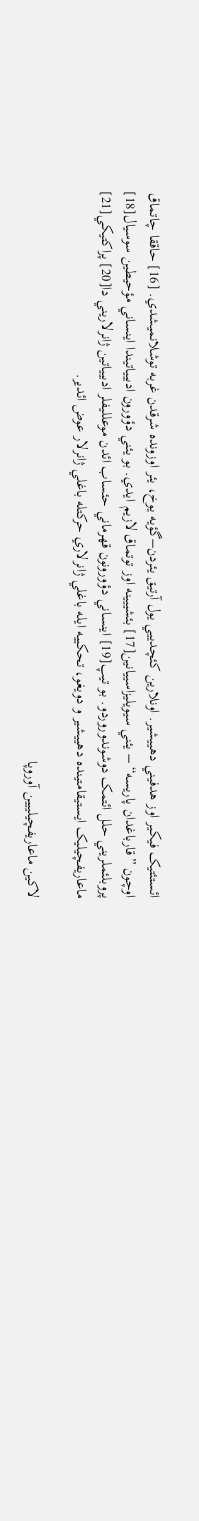ائستئتيک فيکير اوز هدفيني دهييشير. اونلارين کئچدييي يول آرتيق يئردن–گؤيه يوخ، يئر اوزونده شرقدن غربه توشلانميشدي. [16] حاققا چاتماق اوچون ”قارباغدان پاريسه“ – يئني سيويليزاسييانين[17] بئشييينه اوز توتماق لازيم ايدي. بو يئني دؤورون ادبيياتيندا اينساني مؤحيطين سوسيال[18] پروبلئملريني حلل ائتمک دوشوندوروردو. بو تيپ[19] اينساني دؤورونون قهرماني حئساب ائدن موعلليفلر ادبيياتين ژانرلاريني دا[20] پراکتيکي[21] ماعاريفچيليک ايستيقامتينده دهييشير و دويغو، تحکييه ايله باغلي ژانرلاري حرکتله باغلي ژانرلار عوض ائدير.

لاکين ماعاريفچيلييين آوروپا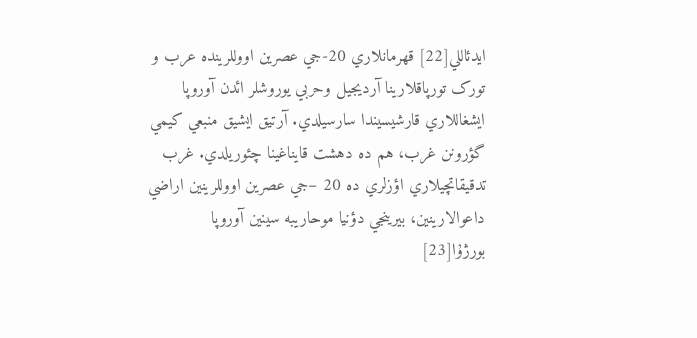ايدئاللي[22] قهرمانلاري 20-جي عصرين اووللرينده عرب و تورک تورپاقلارينا آرديجيل وحربي يوروشلر ائدن آوروپا ايشغاللاري قارشيسيندا سارسيلدي. آرتيق ايشيق منبعي کيمي گؤرونن غرب، هم ده دهشت قايناغينا چئوريلدي. غرب تدقيقاتچيلاري اؤزلري ده 20 –جي عصرين اووللرينين اراضي داعوالارينين، بيرينجي دؤنيا موحاريبه سينين آوروپا بورژۇا[23]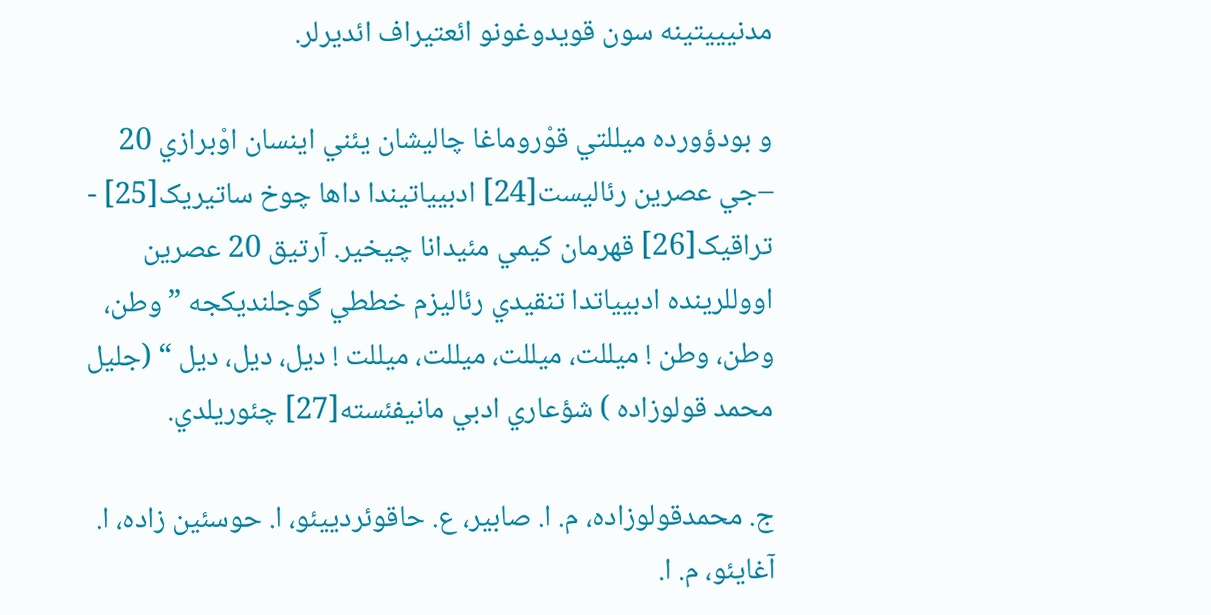مدنيييتينه سون قويدوغونو ائعتيراف ائديرلر.

و بودؤورده ميللتي قوْروماغا چاليشان يئني اينسان اوْبرازي 20 –جي عصرين رئاليست[24] ادبيياتيندا داها چوخ ساتيريک[25] - تراقيک[26] قهرمان کيمي مئيدانا چيخير. آرتيق 20 عصرين اووللرينده ادبيياتدا تنقيدي رئاليزم خططي گوجلنديکجه ”وطن، وطن، وطن ! ميللت، ميللت، ميللت، ميللت ! ديل، ديل، ديل “ (جليل محمد قولوزاده ) شؤعاري ادبي مانيفئسته[27] چئوريلدي.

ج. محمدقولوزاده، م. ا. صابير، ع. حاقوئردييئو، ا. حوسئين زاده، ا. آغايئو، م. ا.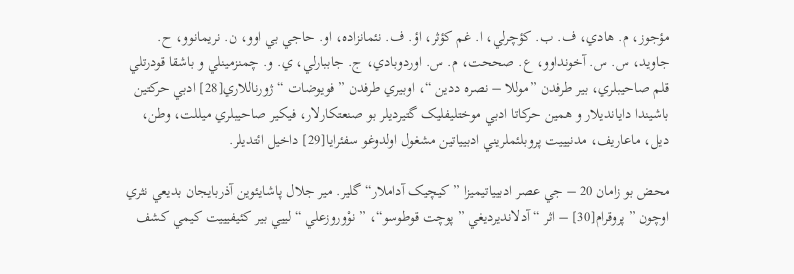مؤجوز، م. هادي، ف. ب. کؤچرلي، ا. غم کؤثر، اؤ. ف. نئمانزاده، او. حاجي بي اوو، ن. نريمانوو، ح. جاويد، س. س. آخونداوو، ع. صححت، م. س. اوردوبادي، ج. جاببارلي، ي. و. چمنزمينلي و باشقا قودرتلي قلم صاحيبلري، بير طرفدن ”موللا – نصره ددين “، اوبيري طرفدن ” فويوضات “ ژورناللاري[28] ادبي حرکتين باشيندا دايانديلار و همين حرکاتا ادبي موختليفليک گتيرديلر بو صنعتکارلار، فيکير صاحيبلري ميللت، وطن، ديل، ماعاريف، مدنيييت پروبلئملريني ادبيياتين مشغول اولدوغو سفئرايا[29] داخيل ائتديلر.

محض بو زامان 20 – جي عصر ادبيياتيميزا ” کيچيک آداملار“ گلير. مير جلال پاشايئوين آذربايجان بديعي نثري اوچون ” پروقرام[30] – اثر “ آدلانديرديغي ” پوچت قوطوسو“، ” نوْوروزعلي “ لييي بير کئيفيييت کيمي کشف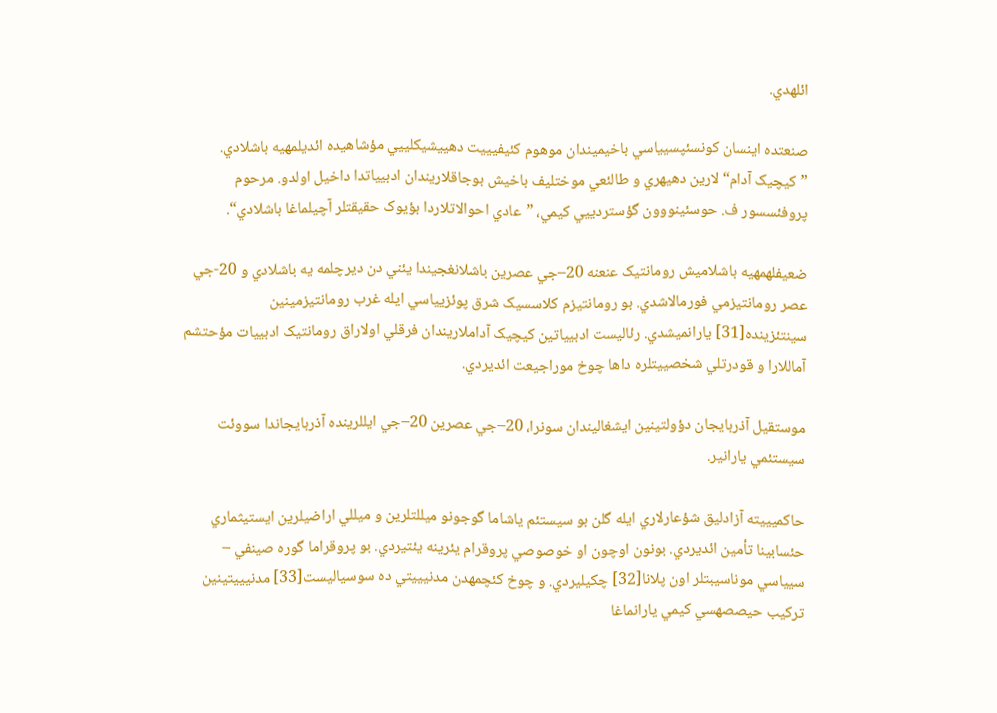ائلهدي.

صنعتده اينسان کونسئپسيياسي باخيميندان موهوم کئيفيييت دهييشيکلييي مؤشاهيده ائديلمهيه باشلادي. ”کيچيک آدام“لارين دهيهري و طالئعي موختليف باخيش بوجاقلاريندان ادبيياتدا داخيل اولدو. مرحوم پروفئسسور ف. حوسئينووون گؤستردييي کيمي، ”عادي احوالاتلاردا بؤيوک حقيقتلر آچيلماغا باشلادي“.

ضعيفلهمهيه باشلاميش رومانتيک عنعنه 20–جي عصرين باشلانغجيندا يئني دن ديرچلمه يه باشلادي و 20-جي عصر رومانتيزمي فورمالاشدي. بو رومانتيزم کلاسسيک شرق پوئزيياسي ايله غرب رومانتيزمينين سينتئزينده[31] يارانميشدي. رئاليست ادبيياتين کيچيک آداملاريندان فرقلي اولاراق رومانتيک ادبييات مؤحتشم آماللارا و قودرتلي شخصييتلره داها چوخ موراجيعت ائديردي.

موستقيل آذربايجان دؤولتينين ايشغاليندان سونرا، 20–جي عصرين 20–جي ايللرينده آذربايجاندا سووئت سيستئمي يارانير.

حاکميييته آزادليق شؤعارلاري ايله گلن بو سيستئم ياشاما گوجونو ميللتلرين و ميللي اراضيلرين ايستيثماري حئسابينا تأمين ائديردي. بونون اوچون او خوصوصي پروقرام يئرينه يئتيردي. بو پروقراما گوره صينفي – سيياسي موناسيبتلر اون پلانا[32] چکيليردي. و چوخ کئچمهدن مدنيييتي ده سوسياليست[33] مدنيييتينين ترکيب حيصصهسي کيمي يارانماغا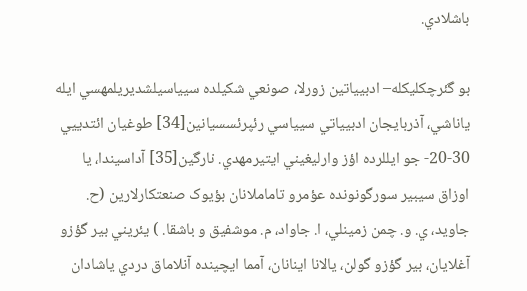باشلادي.

بو گئرچکليکله– ادبيياتين زورلا، صونعي شکيلده سيياسيلشديريلمهسي ايله ياناشي، آذربايجان ادبيياتي سيياسي رئپرئسسيانين[34] طوغيان ائتدييي 30-20- جو ايللرده اؤز وارليغيني ايتيرمهدي. نارگين[35] آداسيندا، يا اوزاق سيبير سورگونونده عؤمرو تاماملانان بؤيوک صنعتکارلارين (ح. جاويد، ي. و. چمن زمينلي، ا. جاواد، م. موشفيق و باشقا. ) يئريني بير گؤزو آغلايان، بير گؤزو گولن، يالانا اينانان، آمما ايچينده آنلاماق دردي ياشادان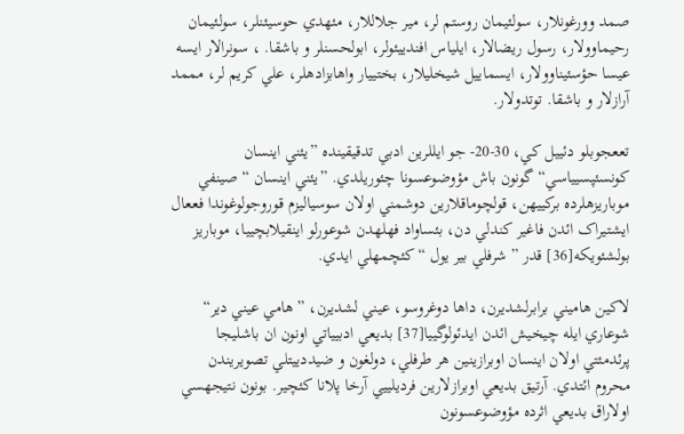صمد وورغونلار، سولئيمان روستم لر، مير جلاللار، مئهدي حوسيئنلر، سولئيمان رحيماوولار، رسول ريضالار، ايلياس افندييئولر، ابولحسنلر و باشقا. ، سونرالار ايسه عيسا حؤسئيناوولار، ايسماييل شيخليلار، بختييار واهابزادهلر، علي کريم لر، مممد آرازلار و باشقا. توتدولار.

تععجوبلو دئييل کي، 30-20- جو ايللرين ادبي تدقيقينده ”يئني اينسان کونسئپسيياسي“ گونون باش مؤوضوعسونا چئوريلدي. ”يئني اينسان “ صينفي موباريزهلرده برکييهن، قولچوماقلارين دوشمني اولان سوسياليزم قوروجولوغوندا فععال ايشتيراک ائدن فاغير کندلي دن، بئساواد فهلهدن شوعورلو اينقيلابچييا، موباريز بولشئويکه[36] قدر ”شرفلي بير يول “ کئچمهلي ايدي.

لاکين هاميني برابرلشديرن، داها دوغروسو، عيني لشديرن، ”هامي عيني دير“ شوعاري ايله چيخيش ائدن ايدئولوگييا[37] بديعي ادبيياتي اونون ان باشليجا پرئدمئتي اولان اينسان اوبرازينين هر طرفلي، دولغون و ضيددييتلي تصويريندن محروم ائتدي. آرتيق بديعي اوبرازلارين فرديلييي آرخا پلانا کئچير. بونون نتيجهسي اولاراق بديعي اثرده مؤوضوعسونون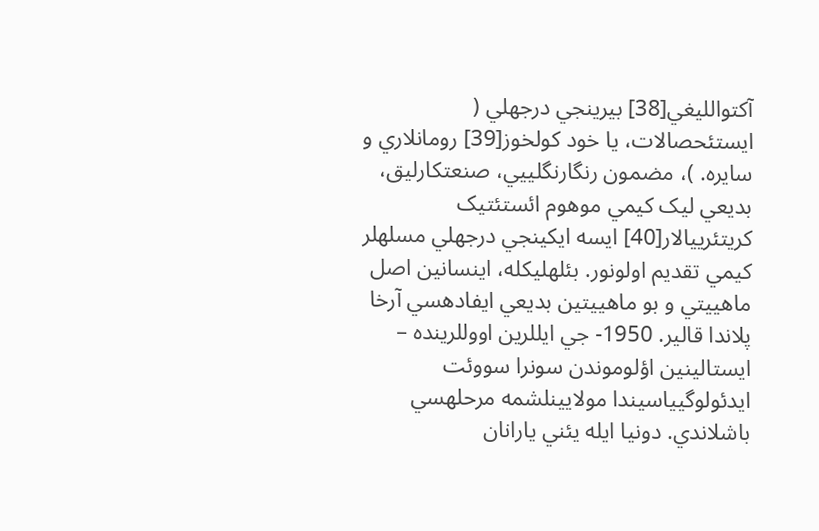آکتوالليغي[38] بيرينجي درجهلي ( ايستئحصالات، يا خود کولخوز[39] رومانلاري و سايره. )، مضمون رنگارنگلييي، صنعتکارليق، بديعي ليک کيمي موهوم ائستئتيک کريتئرييالار[40] ايسه ايکينجي درجهلي مسلهلر کيمي تقديم اولونور. بئلهليکله، اينسانين اصل ماهييتي و بو ماهييتين بديعي ايفادهسي آرخا پلاندا قالير. 1950- جي ايللرين اووللرينده – ايستالينين اؤلوموندن سونرا سووئت ايدئولوگيياسيندا مولايينلشمه مرحلهسي باشلاندي. دونيا ايله يئني يارانان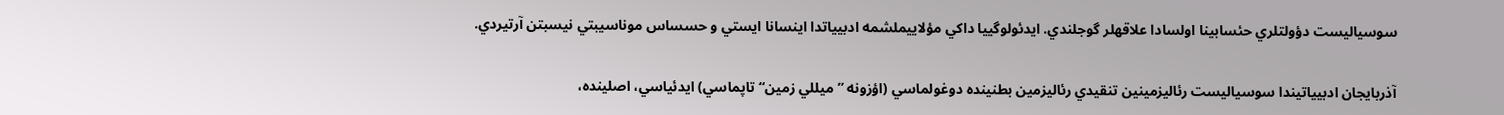سوسياليست دؤولتلري حئسابينا اولسادا علاقهلر گوجلندي. ايدئولوگييا داکي مؤلاييملشمه ادبيياتدا اينسانا ايستي و حسساس موناسيبتي نيسبتن آرتيردي.

آذربايجان ادبيياتيندا سوسياليست رئاليزمينين تنقيدي رئاليزمين بطنينده دوغولماسي (اؤزونه ”ميللي زمين“ تاپماسي) ايدئياسي، اصلينده،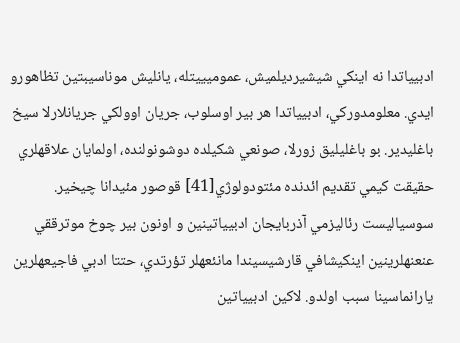ادبيياتدا نه اينکي شيشيرديلميش، عموميييتله، يانليش موناسيبتين تظاهورو ايدي. معلومدورکي، ادبيياتدا هر بير اوسلوب، جريان اوولکي جريانلارلا سيخ باغليدير. بو باغليليق زورلا، صونعي شکيلده دوشونولنده، اولمايان علاقهلري حقيقت کيمي تقديم ائدنده مئتودولوژي[41] قوصور مئيدانا چيخير. سوسياليست رئاليزمي آذربايجان ادبيياتينين و اونون بير چوخ موترققي عنعنهلرينين اينکيشافي قارشيسيندا مانئعهلر تؤرتدي، حتتا ادبي فاجيعهلرين يارانماسينا سبب اولدو. لاکين ادبيياتين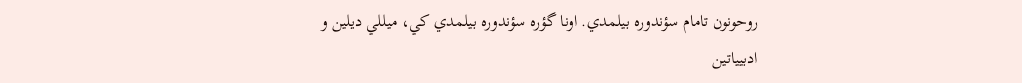روحونون تامام سؤندوره بيلمدي. اونا گؤره سؤندوره بيلمدي کي، ميللي ديلين و ادبيياتين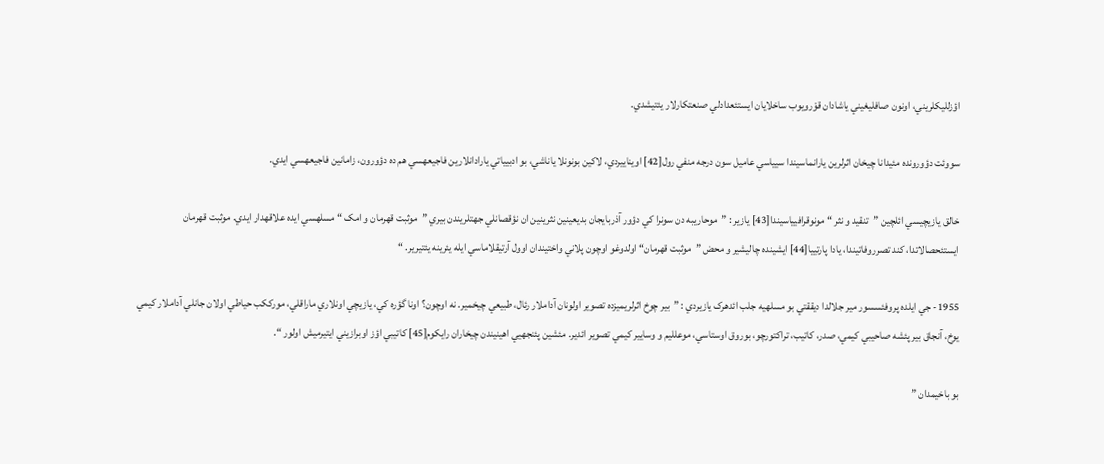اؤزلليکلريني، اونون صافليغيني ياشادان قوْرويوب ساخلايان ايستئعدادلي صنعتکارلار يئتيشدي.

سووئت دؤورونده مئيدانا چيخان اثرلرين يارانماسيندا سيياسي عاميل سون درجه منفي رول[42] اويناييردي، لاکين بونونلا ياناشي، بو ادبيياتي يارادانلارين فاجيعهسي هم ده دؤورون، زامانين فاجيعهسي ايدي.

خالق يازيچيسي ائلچين ”تنقيد و نثر “ مونوقرافيياسيندا[43] يازير : ”موحاريبه دن سونرا کي دؤور آذربايجان بديعينين نثرينين ان نؤقصانلي جهتلريندن بيري ”موثبت قهرمان و امک “ مسلهسي ايده علاقهدار ايدي. موثبت قهرمان ايستئحصالاتدا، کند تصرروفاتيندا، يادا پارتييا[44] ايشينده چاليشير و محض ”موثبت قهرمان“ اولدوغو اوچون پلاني واختيندان اوول آرتيقلاماسي ايله يئرينه يئتيرير. “

1955- جي ايلده پروفئسسور مير جلالدا ديققتي بو مسلهيه جلب ائدهرک يازيردي : ”بير چوخ اثرلريميزده تصوير اولونان آداملار رئال، طبيعي چيخمير. نه اوچون؟ اونا گؤره کي، يازيچي اونلاري ماراقلي، مورککب حياطي اولان جانلي آداملار کيمي يوخ، آنجاق بير پئشه صاحيبي کيمي، صدر، کاتيب، تراکتورچو، بوروق اوستاسي، موعلليم و وسايير کيمي تصوير ائدير. مئشين پئنجهيي اهينيندن چيخاران رايکوم[45] کاتيبي اؤز اوبرازيني ايتيرميش اولور “.

بو باخيمدان ”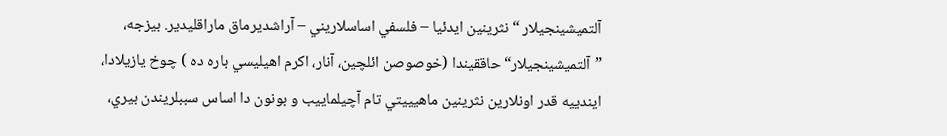آلتميشينجيلار “ نثرينين ايدئيا – فلسفي اساسلاريني – آراشديرماق ماراقليدير. بيزجه، ”آلتميشينجيلار“ حاققيندا (خوصوصن ائلچين، آنار، اکرم اهيليسي باره ده ) چوخ يازيلادا، ايندييه قدر اونلارين نثرينين ماهيييتي تام آچيلماييب و بونون دا اساس سببلريندن بيري،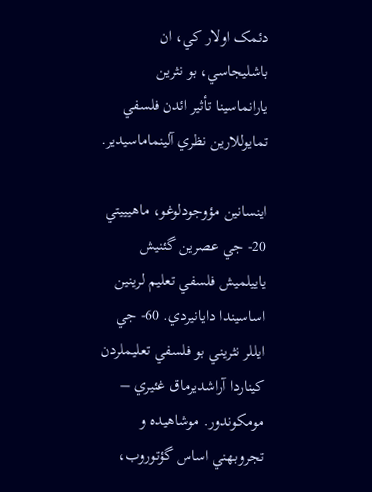دئمک اولار کي، ان باشليجاسي، بو نثرين يارانماسينا تأثير ائدن فلسفي تمايوللارين نظري آلينماماسيدير.

اينسانين مؤوجودلوغو، ماهيييتي 20- جي عصرين گئنيش ياييلميش فلسفي تعليم لرينين اساسيندا دايانيردي. 60- جي ايللر نثريني بو فلسفي تعليملردن کيناردا آراشديرماق غئيري – مومکوندور. موشاهيده و تجروبهني اساس گؤتوروب،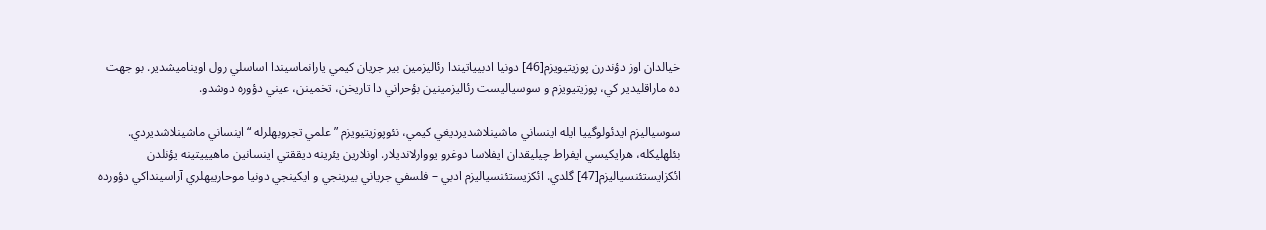خيالدان اوز دؤندرن پوزيتيويزم[46] دونيا ادبيياتيندا رئاليزمين بير جريان کيمي يارانماسيندا اساسلي رول اويناميشدير. بو جهت ده ماراقليدير کي، پوزيتيويزم و سوسياليست رئاليزمينين بؤحراني دا تاريخن، تخمينن، عيني دؤوره دوشدو.

سوسياليزم ايدئولوگييا ايله اينساني ماشينلاشديرديغي کيمي، نئوپوزيتيويزم ” علمي تجروبهلرله “ اينساني ماشينلاشديردي. بئلهليکله، هرايکيسي ايفراط چيليقدان ايفلاسا دوغرو يووارلانديلار. اونلارين يئرينه ديققتي اينسانين ماهيييتينه يؤنلدن ائکزايستئنسياليزم[47] گلدي. ائکزيستئنسياليزم ادبي – فلسفي جرياني بيرينجي و ايکينجي دونيا موحاريبهلري آراسينداکي دؤورده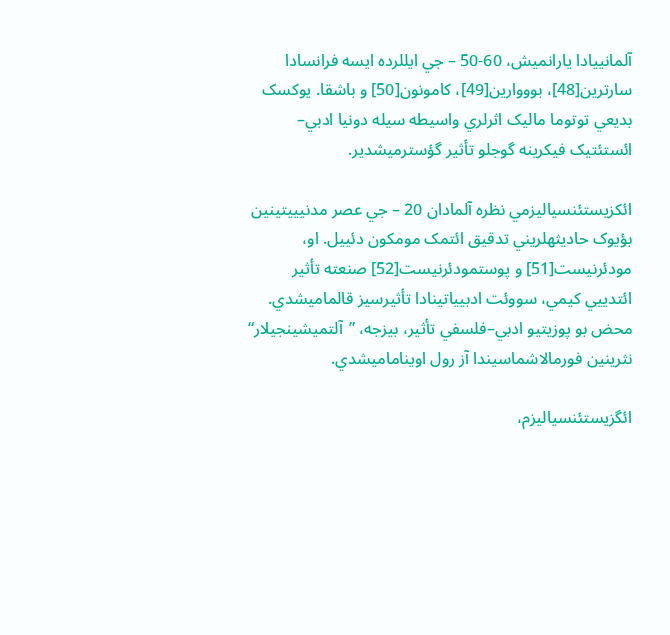آلمانييادا يارانميش، 60-50 – جي ايللرده ايسه فرانسادا سارترين[48]، بوووارين[49]، کامونون[50] و باشقا. يوکسک بديعي توتوما ماليک اثرلري واسيطه سيله دونيا ادبي– ائستئتيک فيکرينه گوجلو تأثير گؤسترميشدير.

ائکزيستئنسياليزمي نظره آلمادان 20 – جي عصر مدنيييتينين بؤيوک حاديثهلريني تدقيق ائتمک مومکون دئييل. او، مودئرنيست[51] و پوستمودئرنيست[52] صنعته تأثير ائتدييي کيمي، سووئت ادبيياتينادا تأثيرسيز قالماميشدي. محض بو پوزيتيو ادبي–فلسفي تأثير، بيزجه، ”آلتميشينجيلار“ نثرينين فورمالاشماسيندا آز رول اويناماميشدي.

ائگزيستئنسياليزم،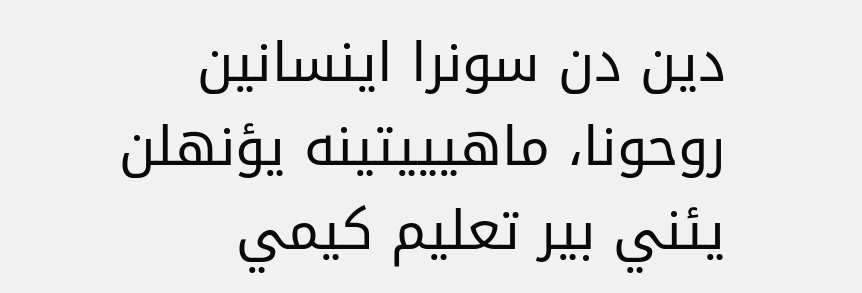دين دن سونرا اينسانين روحونا، ماهيييتينه يؤنهلن يئني بير تعليم کيمي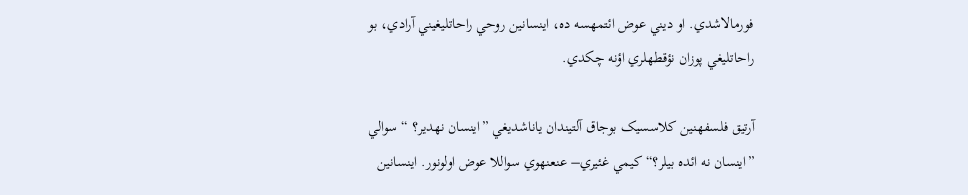فورمالاشدي. او ديني عوض ائتمهسه ده، اينسانين روحي راحاتليغيني آرادي، بو راحاتليغي پوزان نؤقطهلري اؤنه چکدي.

آرتيق فلسفهنين کلاسسيک بوجاق آلتيندان ياناشديغي ”اينسان نهدير؟ “ سوالي ”اينسان نه ائده بيلر؟“ کيمي غئيري– عنعنهوي سواللا عوض اولونور. اينسانين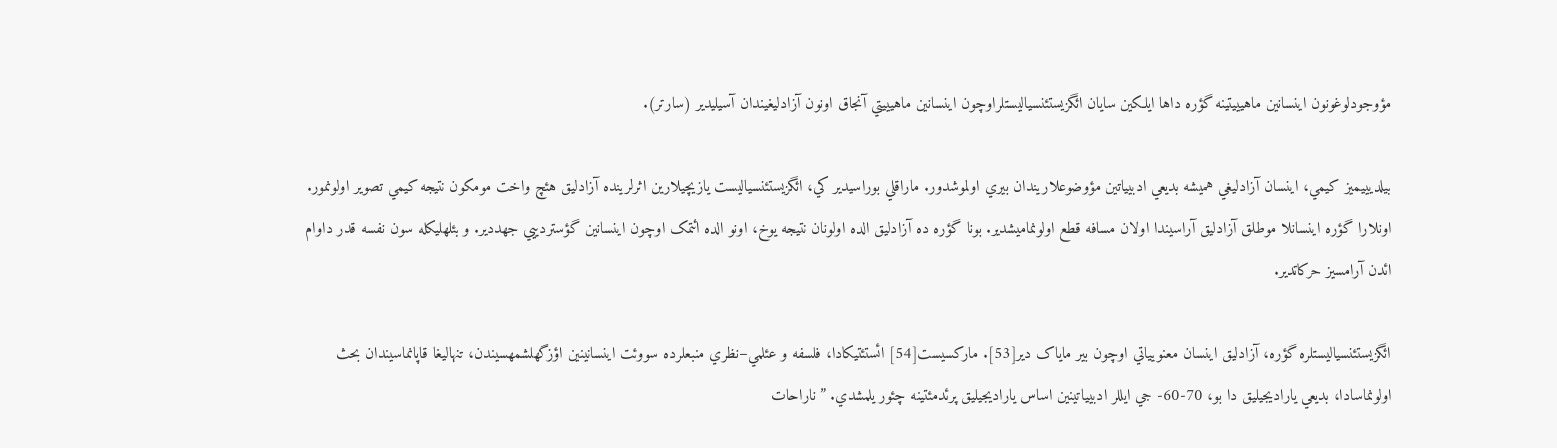مؤوجودلوغونون اينسانين ماهيييتينه گؤره داها ايلکين سايان ائگزيستئنسياليستلراوچون اينسانين ماهيييتي آنجاق اونون آزادليغيندان آسيليدير (سارتر).

بيلديييميز کيمي، اينسان آزادليغي هميشه بديعي ادبيياتين مؤوضوعلاريندان بيري اولموشدور. ماراقلي بوراسيدير کي، ائگزيستئنسياليست يازيچيلارين اثرلرينده آزادليق هئچ واخت مومکون نتيجه کيمي تصوير اولونمور. اونلارا گؤره اينسانلا موطلق آزادليق آراسيندا اولان مسافه قطع اولونماميشدير. بونا گؤره ده آزادليق الده اولونان نتيجه يوخ، اونو الده ائتمک اوچون اينسانين گؤستردييي جهددير. و بئلهليکله سون نفسه قدر داوام ائدن آرامسيز حرکاتدير.

ائگزيستئنسياليستلره گؤره، آزادليق اينسان معنويياتي اوچون بير ماياک دير[53]. مارکسيست[54] ائستئتيکادا، فلسفه و عئلمي–نظري منبعلرده سووئت اينسانينين اؤزگهلشمهسيندن، تنهاليغا قاپانماسيندان بحث اولونماسادا، بديعي ياراديجيليق دا بو، 70-60- جي ايللر ادبيياتينين اساس ياراديجيليق پرئدمئتينه چئور يلمشدي. ”ناراحات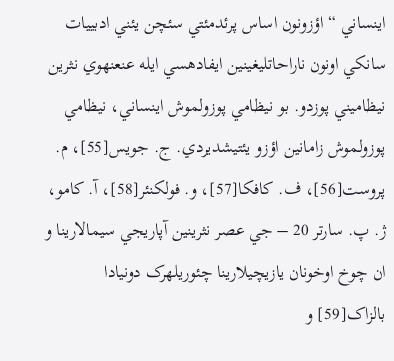اينساني “ اؤزونون اساس پرئدمئتي سئچن يئني ادبييات سانکي اونون ناراحاتليغينين ايفادهسي ايله عنعنهوي نثرين نيظاميني پوزدو. بو نيظامي پوزولموش اينساني، نيظامي پوزولموش زامانين اؤزو يئتيشديردي. ج. جويس[55]، م. پروست[56]، ف. کافکا[57]، و. فولکنئر[58]، آ. کامو، ژ. پ. سارتر 20 – جي عصر نثرينين آپاريجي سيمالارينا و ان چوخ اوخونان يازيچيلارينا چئوريلهرک دونيادا بالزاک[59] و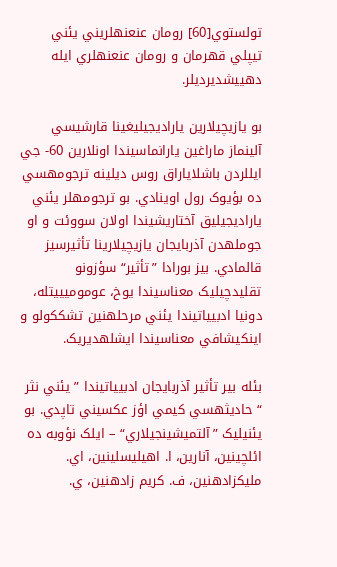تولستوي[60] رومان عنعنهلريني يئني تيپلي قهرمان و رومان عنعنهلري ايله دهييشديرديلر.

بو يازيچيلارين ياراديجيليغينا قارشيسي آلينماز ماراغين يارانماسيندا اونلارين 60- جي ايللردن باشلاياراق روس ديلينه ترجومهسي ده بؤيوک رول اوينادي. بو ترجومهلر يئني ياراديجيليق آختاريشيندا اولان سووئت و او جوملهدن آذربايجان يازيچيلارينا تأثيرسيز قالمادي. بيز بورادا ”تأثير“ سؤزونو تقليدچيليک معناسيندا يوخ، عوموميييتله، دونيا ادبيياتيندا يئني مرحلهنين تشککولو و اينکيشافي معناسيندا ايشلهديريک.

بئله بير تأثير آذربايجان ادبيياتيندا ” يئني نثر “ حاديثهسي کيمي اؤز عکسيني تاپدي. بو يئنيليک ”آلتميشينجيلاري“ – ايلک نؤوبه ده ائلچينين، آنارين، ا. اهيليسلينين، اي. مليکزادهنين، ف. کريم زادهنين، ي.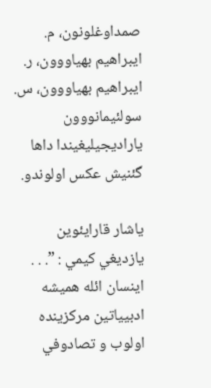صمداوغلونون، م. ايبراهيم بهياووون، ر. ايبراهيم بهياووون، س. سولئيمانووون ياراديجيليغيندا داها گئنيش عکس اولوندو.

ياشار قارايئوين يازديغي کيمي : ”. . . اينسان ائله هميشه ادبيياتين مرکزينده اولوب و تصادوفي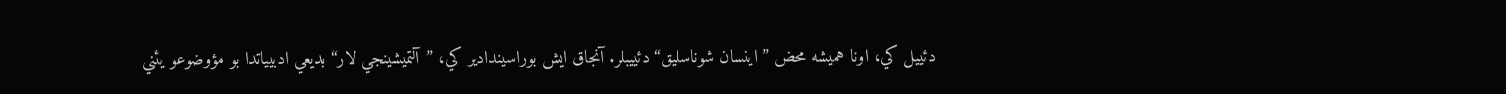دئييل کي، اونا هميشه محض ”اينسان شوناسليق“دئييبلر. آنجاق ايش بوراسيندادير کي، ”آلتميشينجي لار“ بديعي ادبيياتدا بو مؤوضوعو يئني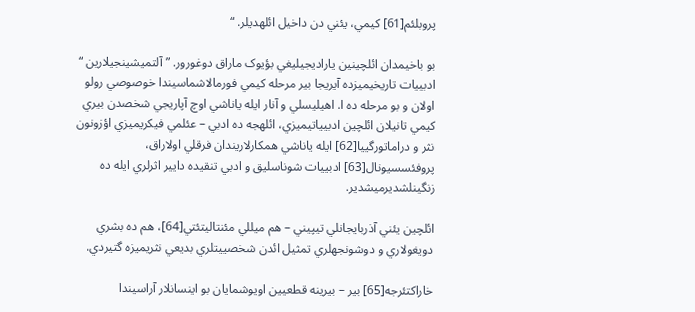پروبلئم[61] کيمي، يئني دن داخيل ائلهديلر. “

بو باخيمدان ائلچينين ياراديجيليغي بؤيوک ماراق دوغورور. ” آلتميشينجيلارين “ ادبييات تاريخيميزده آيريجا بير مرحله کيمي فورمالاشماسيندا خوصوصي رولو اولان و بو مرحله ده ا. اهيليسلي و آنار ايله ياناشي اوچ آپاريجي شخصدن بيري کيمي تانيلان ائلچين ادبيياتيميزي، ائلهجه ده ادبي – عئلمي فيکريميزي اؤزونون نثر و دراماتورگييا[62] ايله ياناشي همکارلاريندان فرقلي اولاراق، پروفئسسيونال[63] ادبييات شوناسليق و ادبي تنقيده دايير اثرلري ايله ده زنگينلشديرميشدير.

ائلچين يئني آذربايجانلي تيپيني – هم ميللي مئنتاليتئتي[64]، هم ده بشري دويغولاري و دوشونجهلري تمثيل ائدن شخصييتلري بديعي نثريميزه گتيردي.

خاراکتئرجه[65] بير – بيرينه قطعيين اويوشمايان بو اينسانلار آراسيندا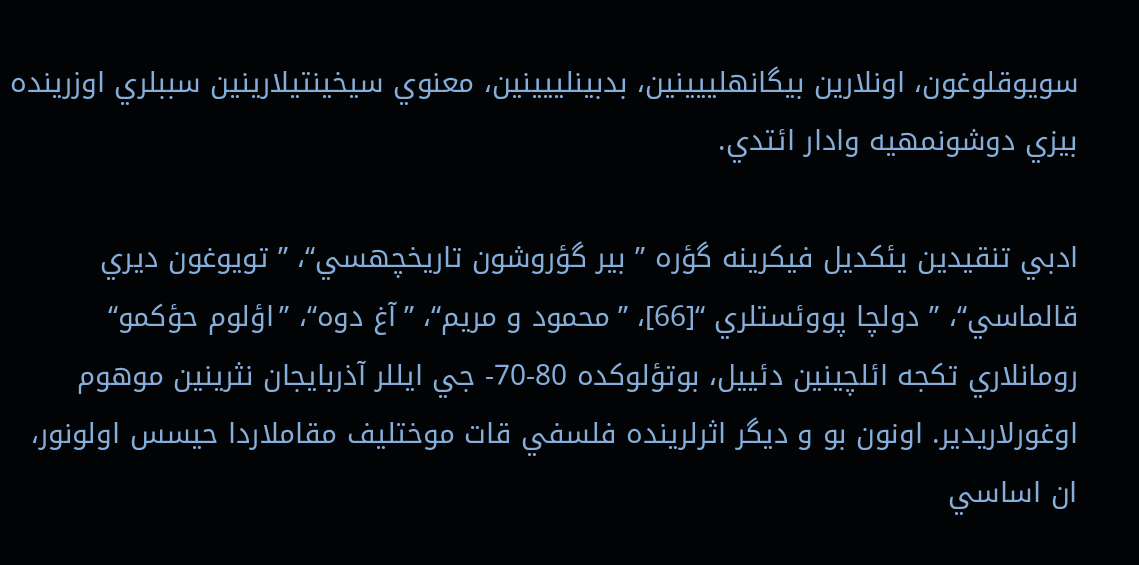سويوقلوغون، اونلارين بيگانهلييينين، بدبينلييينين، معنوي سيخينتيلارينين سببلري اوزرينده بيزي دوشونمهيه وادار ائتدي.

ادبي تنقيدين يئکديل فيکرينه گؤره ” بير گؤروشون تاريخچهسي“، ” تويوغون ديري قالماسي“، ” دولچا پووئستلري “[66]، ”محمود و مريم“، ”آغ دوه“، ”اؤلوم حؤکمو“ رومانلاري تکجه ائلچينين دئييل، بوتؤلوکده 80-70- جي ايللر آذربايجان نثرينين موهوم اوغورلاريدير. اونون بو و ديگر اثرلرينده فلسفي قات موختليف مقاملاردا حيسس اولونور، ان اساسي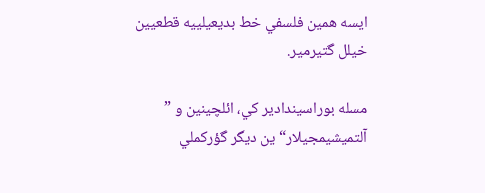ايسه همين فلسفي خط بديعيلييه قطعيين خيلل گتيرمير.

مسله بوراسيندادير کي، ائلچينين و ” آلتميشيمجيلار“ين ديگر گؤرکملي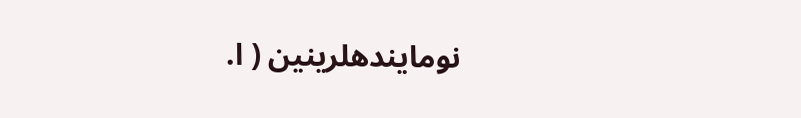نومايندهلرينين ( ا.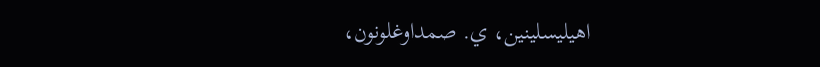اهيليسلينين، ي. صمداوغلونون،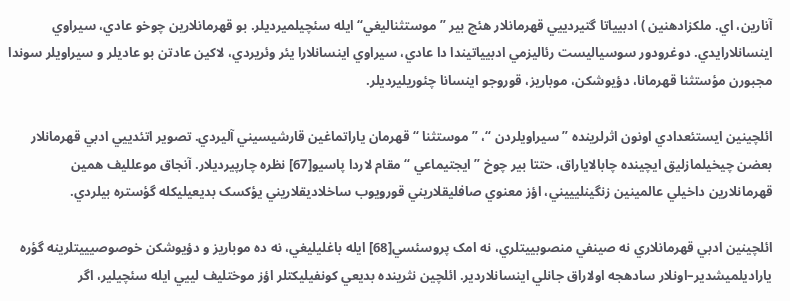آنارين، اي. ملکزادهنين ) ادبيياتا گتيردييي قهرمانلار هئچ بير ” موستثناليغي“ ايله سئچيلميرديلر. بو قهرمانلارين چوخو عادي، سيراوي اينسانلارايدي. دوغرودور سوسياليست رئاليزمي ادبيياتيندا دا عادي، سيراوي اينسانلارا يئر وئريردي، لاکين عادتن بو عاديلر و سيراويلر سوندا مجبورن مؤستثنا قهرمانا، دؤيوشکن، موباريز، قوروجو اينسانا چئوريليرديلر.

ائلچينين ايستئعدادي اونون اثرلرينده ” سيراويلردن “، ” موستثنا “ قهرمان ياراتماغين قارشيسيني آليردي. تصوير اتئدييي ادبي قهرمانلار بعضن چيخيلمازليق ايچينده چابالاياراق، حتتا بير چوخ ” ايجتيماعي “ مقام لاردا پاسيو[67] نظره چارپيرديلار. آنجاق موعلليف همين قهرمانلارين داخيلي عالمينين زنگينليييني، اؤز معنوي صافليقلاريني قورويوب ساخلاديقلاريني يؤکسک بديعيليکله گؤستره بيلردي.

ائلچينين ادبي قهرمانلاري نه صينفي منصوبييتلري، نه امک پروسئسي[68] ايله باغليليغي، نه ده موباريز و دؤيوشکن خوصوصيييتلرينه گؤره ياراديلميشدير–اونلار سادهجه اولاراق جانلي اينسانلاردير. ائلچين نثرينده بديعي کونفيليکتلر اؤز موختليف لييي ايله سئچيلير، اگر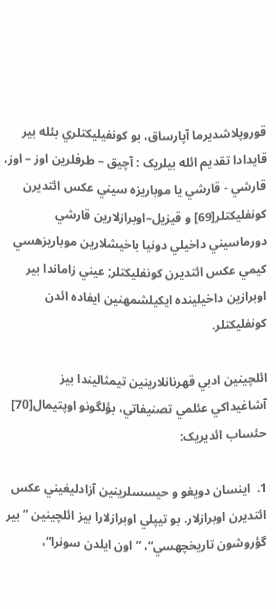قوروپلاشديرما آپارساق، بو کونفيليکتلري بئله بير قايدادا تقديم ائله بيلريک : آچيق – طرفلرين اوز – اوز، قارشي - قارشي يا موباريزه سيني عکس ائتديرن کونفليکتلر[69] و قيزيل–اوبرازلارين قارشي دورماسيني داخيلي دونيا باخيشلارين موباريزهسي کيمي عکس ائتديرن کونفليکتلر; عيني زاماندا بير اوبرازين داخيلينده ايکيلشمهنين ايفاده ائدن کونفليکتلر.

ائلچينين ادبي قهرنانلارينين تيمثاليندا بيز آشاغيداکي عئلمي تصنيفاتي، بؤلگونو اوپتيمال[70] حئساب ائديريک:

1.  اينسان دويغو و حيسسلرينين آزادليغيني عکس ائتديرن اوبرازلار. بو تيپلي اوبرازلارا بيز ائلچينين ” بير گؤروشون تاريخچهسي“، ” اون ايلدن سونرا“،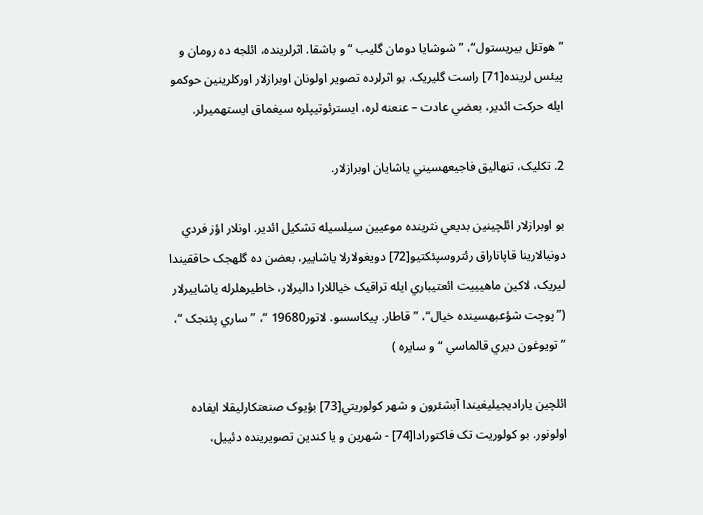”هوتئل بيريستول“، ” شوشايا دومان گليب “ و باشقا. اثرلرينده، ائلجه ده رومان و پيئس لرينده[71] راست گليريک. بو اثرلرده تصوير اولونان اوبرازلار اورکلرينين حوکمو ايله حرکت ائدير، بعضي عادت – عنعنه لره، ايسترئوتيپلره سيغماق ايستهميرلر.

2. تکليک، تنهاليق فاجيعهسيني ياشايان اوبرازلار.

بو اوبرازلار ائلچينين بديعي نثرينده موعيين سيلسيله تشکيل ائدير. اونلار اؤز فردي دونيالارينا قاپاناراق رئتروسپئکتيو[72] دويغولارلا ياشايير، بعضن ده گلهجک حاققيندا ليريک، لاکين ماهيييت ائعتيباري ايله تراقيک خياللارا داليرلار، خاطيرهلرله ياشاييرلار (”پوچت شؤعبهسينده خيال“، ” قاطار. پيکاسسو. لاتور19680 “، ” ساري پئنجک “، ” تويوغون ديري قالماسي “ و سايره )

ائلچين ياراديجيليغيندا آبشئرون و شهر کولوريتي[73] بؤيوک صنعتکارليقلا ايفاده اولونور. بو کولوريت تک فاکتورادا[74] - شهرين و يا کندين تصويرينده دئييل،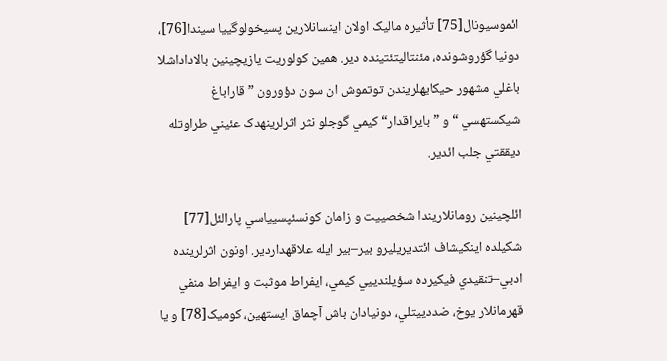ائموسيونال[75] تأثيره ماليک اولان اينسانلارين پسيخولوگييا سيندا[76]، دونيا گؤروشونده، مئنتاليتئتينده دير. همين کولوريت يازيچينين بالاداداشلا باغلي مشهور حيکايهلريندن توتموش ان سون دؤورون ” قاراباغ شيکستهسي “ و ” بايراقدار“ کيمي گوجلو نثر اثرلرينهدک عئيني طراوتله ديققتي جلب ائدير.

ائلچينين رومانلاريندا شخصييت و زامان کونسئپسيياسي پارالئل[77] شکيلده اينکيشاف ائتديريليرو بير–بير ايله علاقهداردير. اونون اثرلرينده ادبي–تنقيدي فيکيرده سؤيلندييي کيمي، ايفراط موثبت و ايفراط منفي قهرمانلار يوخ، ضددييتلي، دونيادان باش آچماق ايستهين، کوميک[78] و يا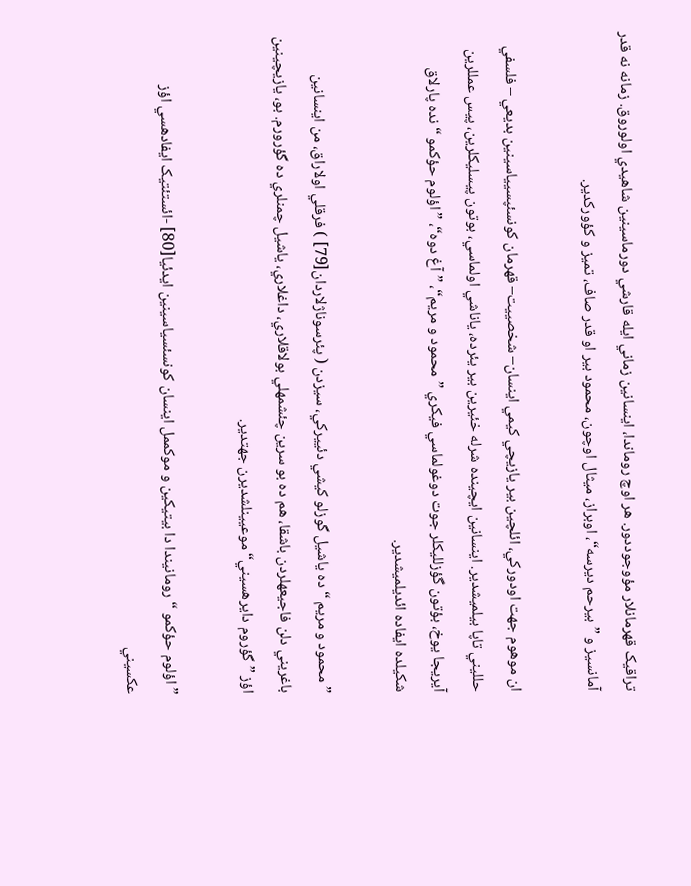تراقيک قهرمانلار مؤوجوددور. هر اوچ روماندا، اينسانين زماني ايله قارشي دورماسينين شاهيدي اولوروق. زمانه نه قدر آمانسيز و ”بيرحم ديرسه“، اوبراز، ميثال اوچون، محمود بير او قدر صاف، تميز و کؤورکدير.

ان موهوم جهت اودورکي، ائلچين بير يازيچي کيمي اينسان– شخصييت– قهرمان کونسئپسيياسينين بديعي – فلسفي حلليني تاپا بيلميشدير. اينسانين ايچينده شرله خئيرين بير يئرده، ياناشي اولماسي، بوتون پيسليکلرين، پيس عمللرين آيريجا يوخ، بؤتون گؤزلليکلر جوت دوغولماسي فيکري ”محمود و مريم“، ”آغ دوه“، ”اؤلوم حؤکمو “ نده پارلاق شکيلده ايفاده ائديلميشدير.

” محمود و مريم “ ده ياشيل گوزلو کيشي دئييرکي، سيزدن ( پئرسوناژلاردان[79] ) فرقلي اولاراق، من اينسانين باغريني دلن فاجيعهلردن باشقا، هم ده بو سرين چئشمهلي بولاقلاري، داغلاري، ياشيل چمنلري ده گؤرورم. بو، يازيچينين اؤز ” گؤروم دايرهسيني“ موعيينلشديرن جهتدير.

” اؤلوم حؤکمو “ رومانيندا دا بيتيکين و موکممل اينسان کونسئسياسينين ايدئيا[80] -ائستئتيک ايفادهسي اؤز عکسيني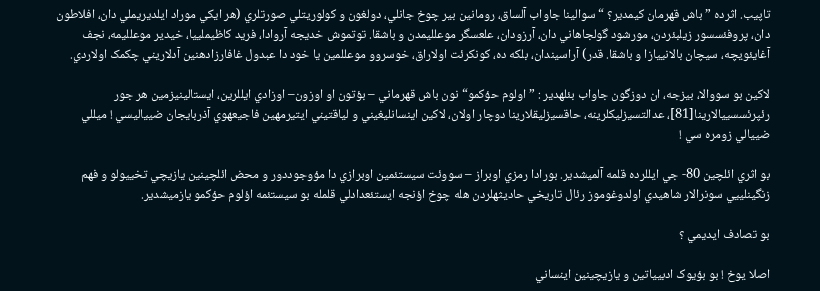تاپيب. اثرده ” باش قهرمان کيمدير؟ “ سوالينا جاواب آلساق، رومانين بير چوخ جانلي، دولغون و کولوريتلي صورتلري (هر ايکي موراد ايلديريملي دان، افلاطون دان، پروفئسسور زيلبئردن، مورشود گولجاهاني دان، آرزودان، علعسگر موعلليمدن و باشقا. توتموش خديجه آروادا، فريد کاظيملييا، خيدير موعلليمه، نجف آغايئويچه، سيچان بالانييازا و باشقا. قدر) آراسيندان، بلکه ده، کونکرئت اولاراق، خوسروو موعللمين يا خود دا عبدول غافارزادهنين آدلاريني چکمک اولاردي.

لاکين بو سووالا، بيزجه، ان دوزگون جاواب بئلهدير : ” اولوم حؤکمو“نون باش قهرماني – بؤتون او اوزون– اوزادي ايللرين، ايستالينيزمين هر جور رئپرئسسييالارينا[81]، عدالتسيزليکلرينه، حاقسيزليقلارينا دوچار اولان، لاکين اينسانليغيني و لياقتيني ايتيرمهين فاجيعهوي آذربايجان ضيياليسي ! ميللي ضييالي زومره سي !

بو اثري ائلچين 80- جي ايللرده قلمه آلميشدير. بورادا رمزي اوبراز – سووئت سيستئمين اوبرازي دا مؤوجوددور و محض ائلچينين يازيچي تخييولو و فهم زنگينلييي سونرالار شاهيدي اولدوغوموز رئال تاريخي حاديثهلردن هله چوخ اؤنجه ايستئعدادلي قلمله بو سيستئمه اؤلوم حؤکمو يازميشدير.

بو تصادف ايديمي ؟

اصلا يوخ ! بو بؤيوک ادبيياتين و يازيچينين اينساني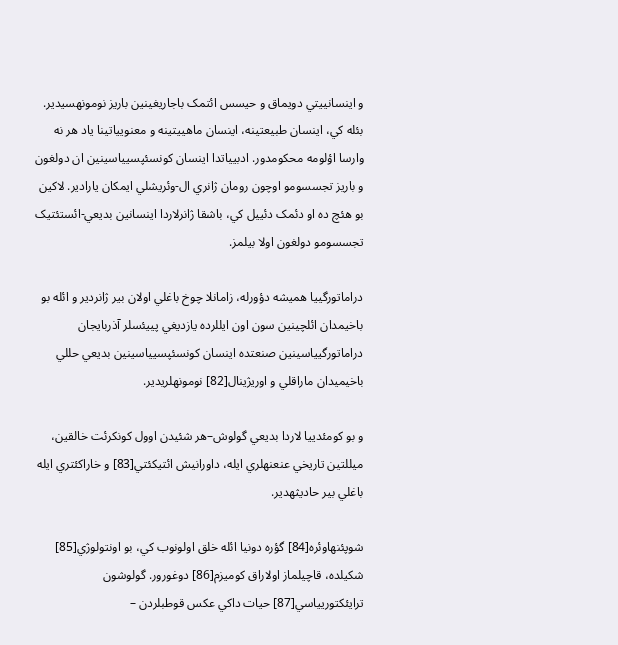و اينسانييتي دويماق و حيسس ائتمک باجاريغينين باريز نومونهسيدير. بئله کي، اينسان طبيعتينه، اينسان ماهييتينه و معنويياتينا ياد هر نه وارسا اؤلومه محکومدور. ادبيياتدا اينسان کونسئپسيياسينين ان دولغون و باريز تجسسومو اوچون رومان ژانري ال-وئريشلي ايمکان يارادير. لاکين بو هئچ ده او دئمک دئييل کي، باشقا ژانرلاردا اينسانين بديعي-ائستئتيک تجسسومو دولغون اولا بيلمز.

دراماتورگييا هميشه دؤورله، زامانلا چوخ باغلي اولان بير ژانردير و ائله بو باخيمدان ائلچينين سون اون ايللرده يازديغي پييئسلر آذربايجان دراماتورگيياسينين صنعتده اينسان کونسئپسيياسينين بديعي حللي باخيميدان ماراقلي و اوريژينال[82] نومونهلريدير.

و بو کومئدييا لاردا بديعي گولوش–هر شئيدن اوول کونکرئت خالقين، ميللتين تاريخي عنعنهلري ايله، داورانيش ائتيکئتي[83] و خاراکئتري ايله باغلي بير حاديثهدير.

شوپئنهاوئره[84] گؤره دونيا ائله خلق اولونوب کي، بو اونتولوژي[85] شکيلده، قاچيلماز اولاراق کوميزم[86] دوغورور. گولوشون ترايئکتوريياسي[87] حيات داکي عکس قوطبلردن –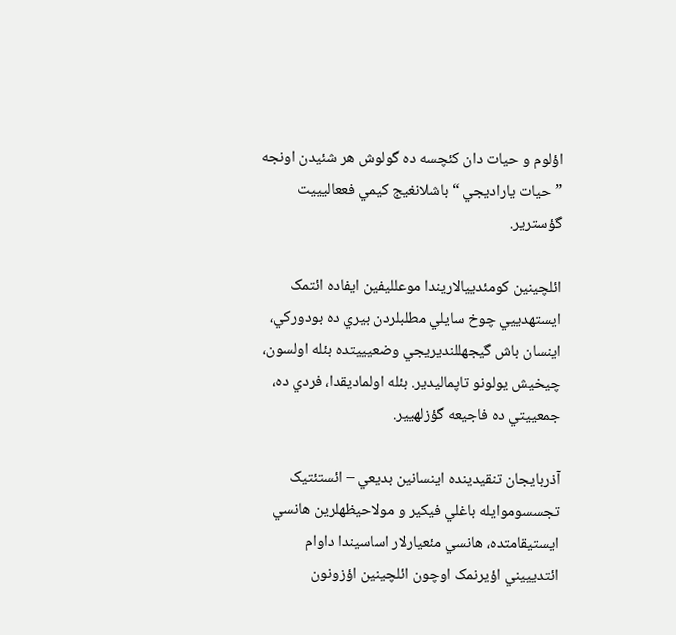اؤلوم و حيات دان کئچسه ده گولوش هر شئيدن اونجه ” حيات ياراديجي “ باشلانغيج کيمي فععاليييت گؤسترير.

ائلچينين کومئدييالاريندا موعلليفين ايفاده ائتمک ايستهدييي چوخ سايلي مطلبلردن بيري ده بودورکي، اينسان باش گيجهللنديريجي وضعيييتده بئله اولسون، چيخيش يولونو تاپماليدير. بئله اولماديقدا، فردي ده، جمعييتي ده فاجيعه گؤزلهيير.

آذربايجان تنقيدينده اينسانين بديعي – ائستئتيک تجسسوموايله باغلي فيکير و مولاحيظهلرين هانسي ايستيقامتده، هانسي مئعيارلار اساسيندا داوام ائتديييني اؤيرنمک اوچون ائلچينين اؤزونون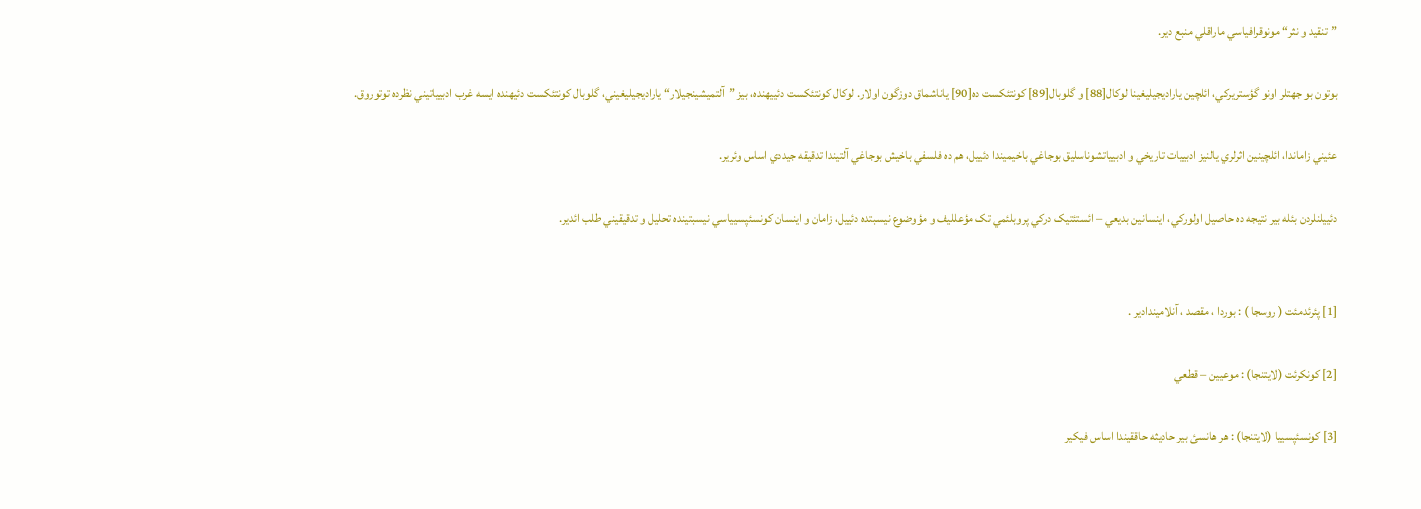”تنقيد و نثر“ مونوقرافياسي ماراقلي منبع دير.

بوتون بو جهتلر اونو گؤستريرکي، ائلچين ياراديجيليغينا لوکال[88] و گلوبال[89] کونتئکست ده[90] ياناشماق دوزگون اولار. لوکال کونتئکست دئييهنده، بيز ”آلتميشينجيلار“ ياراديجيليغيني، گلوبال کونتئکست دئيهنده ايسه غرب ادبيياتيني نظرده توتوروق.

عئيني زاماندا، ائلچينين اثرلري يالنيز ادبييات تاريخي و ادبيياتشوناسليق بوجاغي باخيميندا دئييل، هم ده فلسفي باخيش بوجاغي آلتيندا تدقيقه جيددي اساس وئرير.

دئييلنلردن بئله بير نتيجه ده حاصيل اولورکي، اينسانين بديعي – ائستئتيک درکي پروبلئمي تک مؤعلليف و مؤوضوع نيسبتده دئييل، زامان و اينسان کونسئپسيياسي نيسبتينده تحليل و تدقيقيني طلب ائدير.


[1] پئرئدمئت ( روسجا ) : بوردا ، مقصد ، آنلاميندادير .

[2] کونکرئت (لايتنجا) : موعيين – قطعي

[3] کونسئپسييا (لايتنجا) : هر هانسئ بير حاديثه حاققيندا اساس فيکير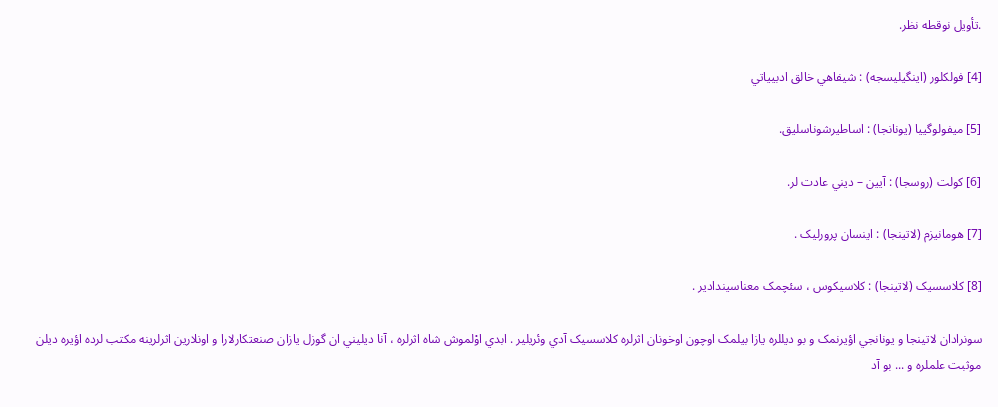.تأويل نوقطه نظر.

[4] فولکلور (اينگيليسجه) : شيفاهي خالق ادبيياتي

[5] ميفولوگييا (يونانجا) : اساطيرشوناسليق.

[6] کولت (روسجا) : آيين – ديني عادت لر.

[7] هومانيزم (لاتينجا) : اينسان پرورليک .

[8] کلاسسيک (لاتينجا) : کلاسيکوس ، سئچمک معناسيندادير .

سونرادان لاتينجا و يونانجي اؤيرنمک و بو ديللره يازا بيلمک اوچون اوخونان اثرلره کلاسسيک آدي وئريلير . ابدي اوْلموش شاه اثرلره ، آنا ديليني ان گوزل يازان صنعتکارلارا و اونلارين اثرلرينه مکتب لرده اؤيره ديلن موثبت علملره و ... بو آد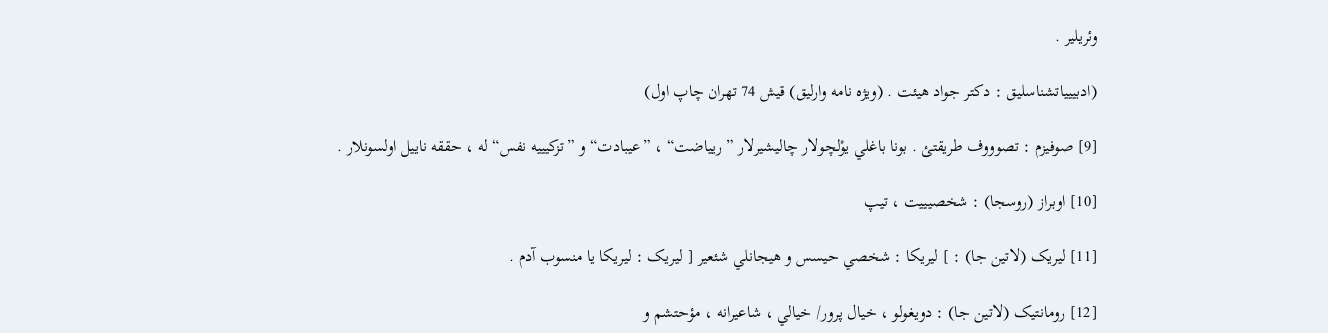وئريلير .

(ادبييياتشناسليق : دکتر جواد هيئت . (ويژه نامه وارليق) قيش 74 تهران چاپ اول)

[9] صوفيزم : تصوووف طريقتئ . بونا باغلي يوْلچولار چاليشيرلار ” ريياضت“ ، ”عيبادت“ و ”تزکيييه نفس“ له ، حققه ناييل اولسونلار .

[10] اوبراز (روسجا) : شخصيييت ، تيپ

[11] ليريک (لاتين جا) : ] ليريکا : شخصي حيسس و هيجانلي شئعير [ ليريک : ليريکا يا منسوب آدم .

[12] رومانتيک (لاتين جا) : دويغولو ، خيال پرور/ خيالي ، شاعيرانه ، مؤحتشم و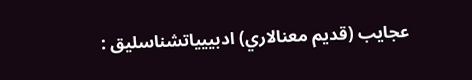عجايب (قديم معنالاري) ادبييياتشناسليق :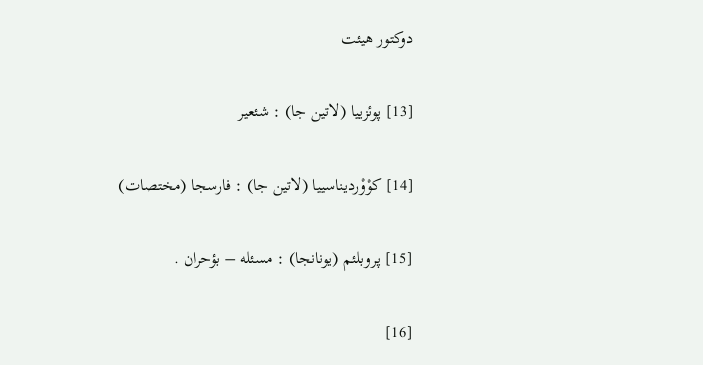دوکتور هيئت

[13] پوئزييا (لاتين جا) : شئعير

[14] کوْوْرديناسييا (لاتين جا) : فارسجا (مختصات)

[15] پروبلئم (يونانجا) : مسئله – بؤحران .

[16]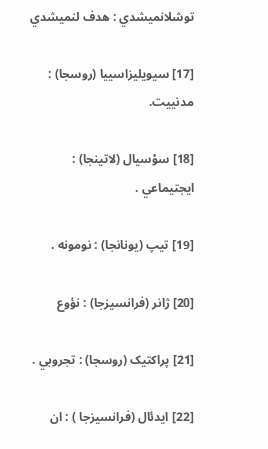توشلانميشدي : هدف لنميشدي

[17] سيويليزاسييا (روسجا) : مدنييت.

[18] سوْسيال (لاتينجا) : ايجتيماعي .

[19] تيپ (يونانجا) : نومونه .

[20] ژانر (فرانسيزجا) : نؤوع

[21] پراکتيک (روسجا) : تجروبي .

[22] ايدئال (فرانسيزجا ) : ان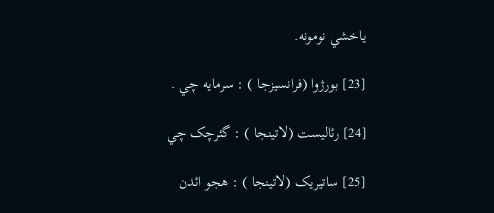ياخشي نومونه.

[23] بورژوا (فرانسيزجا ) : سرمايه چي .

[24] رئاليست (لاتينجا ) : گئرچک چي

[25] ساتيريک (لاتينجا ) : هجو ائدن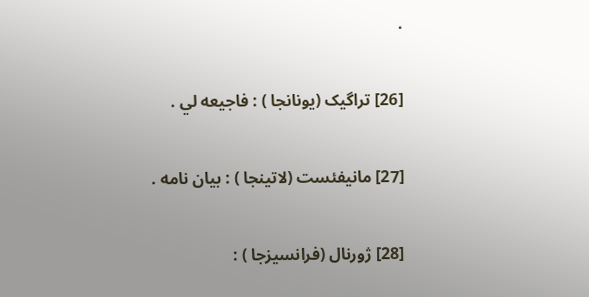.

[26] تراگيک (يونانجا ) : فاجيعه لي .

[27] مانيفئست (لاتينجا ) : بيان نامه .

[28] ژورنال (فرانسيزجا ) :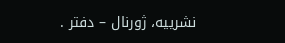نشرييه، ژورنال – دفتر .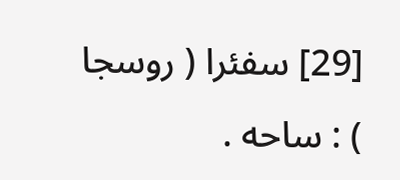[29] سفئرا ( روسجا ) : ساحه .